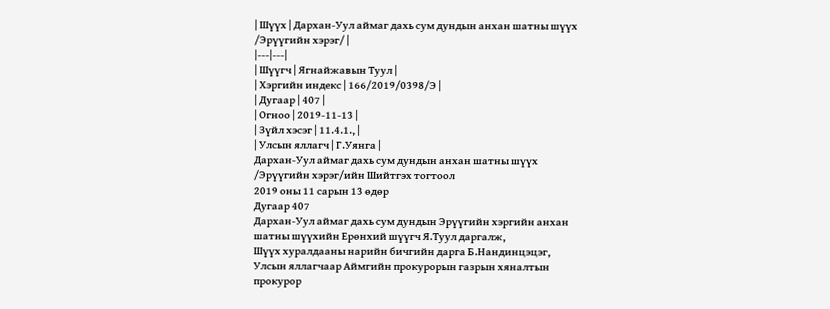| Шүүх | Дархан-Уул аймаг дахь сум дундын анхан шатны шүүх /Эрүүгийн хэрэг/ |
|---|---|
| Шүүгч | Ягнайжавын Туул |
| Хэргийн индекс | 166/2019/0398/Э |
| Дугаар | 407 |
| Огноо | 2019-11-13 |
| Зүйл хэсэг | 11.4.1., |
| Улсын яллагч | Г.Уянга |
Дархан-Уул аймаг дахь сум дундын анхан шатны шүүх /Эрүүгийн хэрэг/ийн Шийтгэх тогтоол
2019 оны 11 сарын 13 өдөр
Дугаар 407
Дархан-Уул аймаг дахь сум дундын Эрүүгийн хэргийн анхан шатны шүүхийн Ерөнхий шүүгч Я.Туул даргалж,
Шүүх хуралдааны нарийн бичгийн дарга Б.Нандинцэцэг,
Улсын яллагчаар Аймгийн прокурорын газрын хяналтын прокурор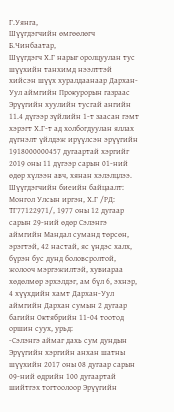Г.Уянга,
Шүүгдэгчийн өмгөөлөгч Б.Чинбаатар,
Шүүгдэгч Х.Г нарыг оролцуулан тус шүүхийн танхимд нээлттэй хийсэн шүүх хуралдаанаар Дархан-Уул аймгийн Прокурорын газраас Эрүүгийн хуулийн тусгай ангийн 11.4 дүгээр зүйлийн 1-т заасан гэмт хэрэгт Х.Г-т ад холбогдуулан яллах дүгнэлт үйлдэж ирүүлсэн эрүүгийн 1918000000457 дугаартай хэргийг 2019 оны 11 дүгээр сарын 01-ний өдөр хүлээн авч, хянан хэлэлцлээ.
Шүүгдэгчийн биеийн байцаалт:
Монгол Улсын иргэн, Х.Г /РД: ТГ77122971/, 1977 оны 12 дугаар сарын 29-ний өдөр Сэлэнгэ аймгийн Мандал суманд төрсөн, эрэгтэй, 42 настай, яс үндэс халх, бүрэн бус дунд боловсролтой, жолооч мэргэжилтэй, хувиараа хөдөлмөр эрхэлдэг, ам бүл 6, эхнэр, 4 хүүхдийн хамт Дархан-Уул аймгийн Дархан сумын 2 дугаар багийн Октябрийн 11-04 тоотод оршин суух, урьд:
-Сэлэнгэ аймаг дахь сум дундын Эрүүгийн хэргийн анхан шатны шүүхийн 2017 оны 08 дугаар сарын 09-ний өдрийн 100 дугаартай шийтгэх тогтоолоор Эрүүгийн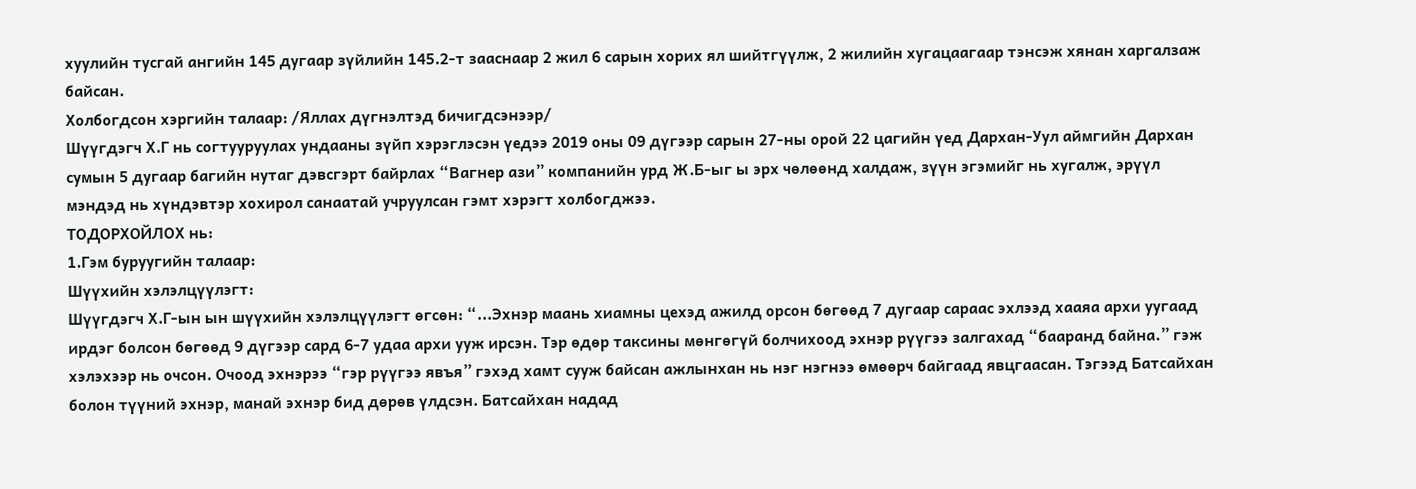хуулийн тусгай ангийн 145 дугаар зүйлийн 145.2-т зааснаар 2 жил 6 сарын хорих ял шийтгүүлж, 2 жилийн хугацаагаар тэнсэж хянан харгалзаж байсан.
Холбогдсон хэргийн талаар: /Яллах дүгнэлтэд бичигдсэнээр/
Шүүгдэгч Х.Г нь согтууруулах ундааны зүйп хэрэглэсэн үедээ 2019 оны 09 дүгээр сарын 27-ны орой 22 цагийн үед Дархан-Уул аймгийн Дархан сумын 5 дугаар багийн нутаг дэвсгэрт байрлах “Вагнер ази” компанийн урд Ж.Б-ыг ы эрх чөлөөнд халдаж, зүүн эгэмийг нь хугалж, эрүүл мэндэд нь хүндэвтэр хохирол санаатай учруулсан гэмт хэрэгт холбогджээ.
ТОДОРХОЙЛОХ нь:
1.Гэм буруугийн талаар:
Шүүхийн хэлэлцүүлэгт:
Шүүгдэгч Х.Г-ын ын шүүхийн хэлэлцүүлэгт өгсөн: “...Эхнэр маань хиамны цехэд ажилд орсон бөгөөд 7 дугаар сараас эхлээд хааяа архи уугаад ирдэг болсон бөгөөд 9 дүгээр сард 6-7 удаа архи ууж ирсэн. Тэр өдөр таксины мөнгөгүй болчихоод эхнэр рүүгээ залгахад “бааранд байна.” гэж хэлэхээр нь очсон. Очоод эхнэрээ “гэр рүүгээ явъя” гэхэд хамт сууж байсан ажлынхан нь нэг нэгнээ өмөөрч байгаад явцгаасан. Тэгээд Батсайхан болон түүний эхнэр, манай эхнэр бид дөрөв үлдсэн. Батсайхан надад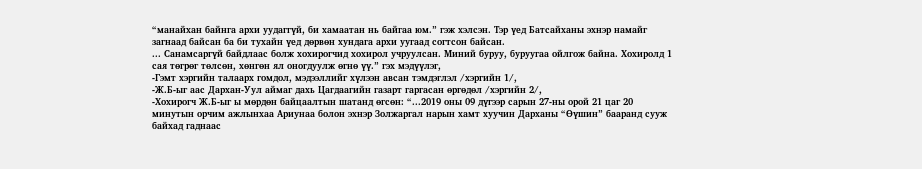“манайхан байнга архи уудаггүй, би хамаатан нь байгаа юм.” гэж хэлсэн. Тэр үед Батсайханы эхнэр намайг загнаад байсан ба би тухайн үед дөрвөн хундага архи уугаад согтсон байсан.
... Санамсаргүй байдлаас болж хохирогчид хохирол учруулсан. Миний буруу, буруугаа ойлгож байна. Хохиролд 1 сая төгрөг төлсөн, хөнгөн ял оногдуулж өгнө үү.” гэх мэдүүлэг,
-Гэмт хэргийн талаарх гомдол, мэдээллийг хүлээн авсан тэмдэглэл /хэргийн 1/,
-Ж.Б-ыг аас Дархан-Уул аймаг дахь Цагдаагийн газарт гаргасан өргөдөл /хэргийн 2/,
-Хохирогч Ж.Б-ыг ы мөрдөн байцаалтын шатанд өгсөн: “...2019 оны 09 дүгээр сарын 27-ны орой 21 цаг 20 минутын орчим ажлынхаа Ариунаа болон эхнэр Золжаргал нарын хамт хуучин Дарханы “Өүшин” бааранд сууж байхад гаднаас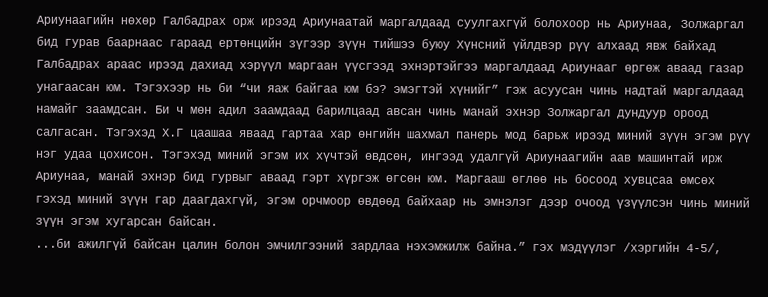Ариунаагийн нөхөр Галбадрах орж ирээд Ариунаатай маргалдаад суулгахгүй болохоор нь Ариунаа, Золжаргал бид гурав баарнаас гараад ертөнцийн зүгээр зүүн тийшээ буюу Хүнсний үйлдвэр рүү алхаад явж байхад Галбадрах араас ирээд дахиад хэрүүл маргаан үүсгээд эхнэртэйгээ маргалдаад Ариунааг өргөж аваад газар унагаасан юм. Тэгэхээр нь би “чи яаж байгаа юм бэ? эмэгтэй хүнийг” гэж асуусан чинь надтай маргалдаад намайг заамдсан. Би ч мөн адил заамдаад барилцаад авсан чинь манай эхнэр Золжаргал дундуур ороод салгасан. Тэгэхэд Х.Г цаашаа яваад гартаа хар өнгийн шахмал панерь мод барьж ирээд миний зүүн эгэм рүү нэг удаа цохисон. Тэгэхэд миний эгэм их хүчтэй өвдсөн, ингээд удалгүй Ариунаагийн аав машинтай ирж Ариунаа, манай эхнэр бид гурвыг аваад гэрт хүргэж өгсөн юм. Маргааш өглөө нь босоод хувцсаа өмсөх гэхэд миний зүүн гар даагдахгүй, эгэм орчмоор өвдөөд байхаар нь эмнэлэг дээр очоод үзүүлсэн чинь миний зүүн эгэм хугарсан байсан.
...би ажилгүй байсан цалин болон эмчилгээний зардлаа нэхэмжилж байна.” гэх мэдүүлэг /хэргийн 4-5/,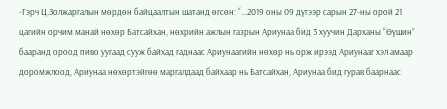-Гэрч Ц.Золжаргалын мөрдөн байцаалтын шатанд өгсөн: “...2019 оны 09 дүгээр сарын 27-ны орой 21 цагийн орчим манай нөхөр Батсайхан, нөхрийн ажлын газрын Ариунаа бид 3 хуучин Дарханы “Өүшин” бааранд ороод пиво уугаад сууж байхад гаднаас Ариунаагийн нөхөр нь орж ирээд Ариунааг хэл амаар доромжлоод, Ариунаа нөхөртэйгөө маргалдаад байхаар нь Батсайхан, Ариунаа бид гурав баарнаас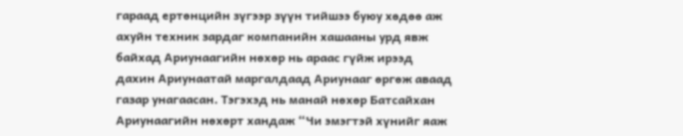гараад ертөнцийн зүгээр зүүн тийшээ буюу хөдөө аж ахуйн техник зардаг компанийн хашааны урд явж байхад Ариунаагийн нөхөр нь араас гүйж ирээд дахин Ариунаатай маргалдаад Ариунааг өргөж аваад газар унагаасан. Тэгэхэд нь манай нөхөр Батсайхан Ариунаагийн нөхөрт хандаж “Чи эмэгтэй хүнийг яаж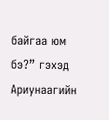байгаа юм бэ?” гэхэд Ариунаагийн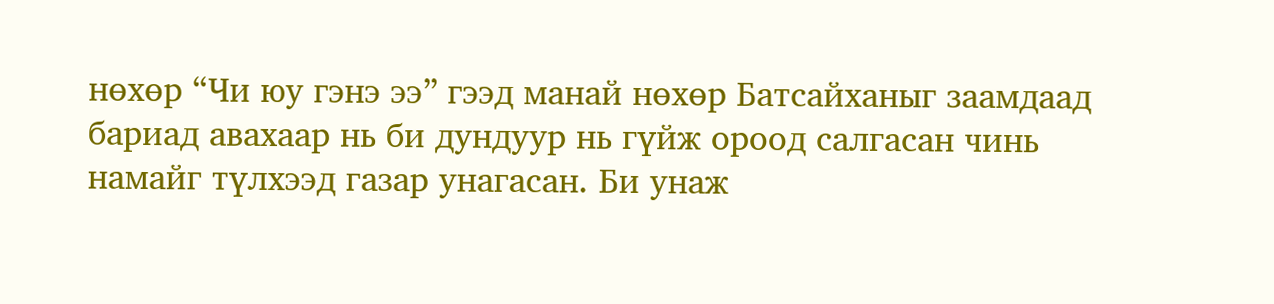нөхөр “Чи юу гэнэ ээ” гээд манай нөхөр Батсайханыг заамдаад бариад авахаар нь би дундуур нь гүйж ороод салгасан чинь намайг түлхээд газар унагасан. Би унаж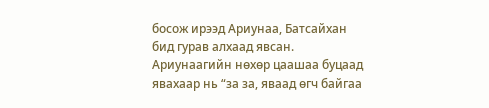босож ирээд Ариунаа, Батсайхан бид гурав алхаад явсан. Ариунаагийн нөхөр цаашаа буцаад явахаар нь “за за, яваад өгч байгаа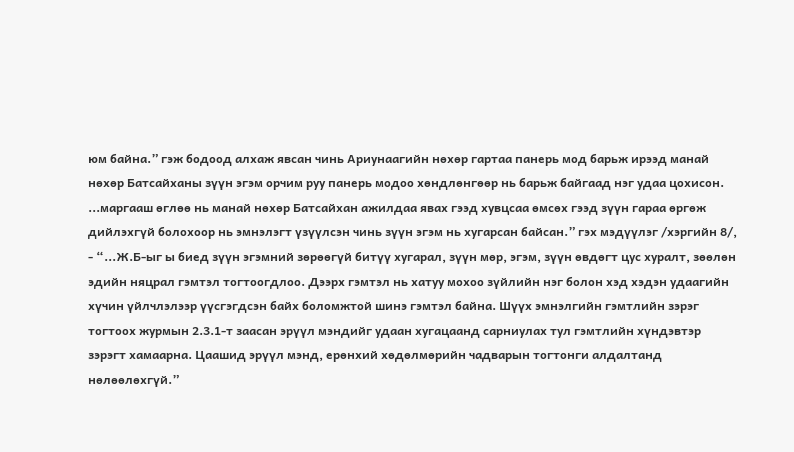юм байна.” гэж бодоод алхаж явсан чинь Ариунаагийн нөхөр гартаа панерь мод барьж ирээд манай нөхөр Батсайханы зүүн эгэм орчим руу панерь модоо хөндлөнгөөр нь барьж байгаад нэг удаа цохисон.
...маргааш өглөө нь манай нөхөр Батсайхан ажилдаа явах гээд хувцсаа өмсөх гээд зүүн гараа өргөж дийлэхгүй болохоор нь эмнэлэгт үзүүлсэн чинь зүүн эгэм нь хугарсан байсан.” гэх мэдүүлэг /хэргийн 8/,
- “...Ж.Б-ыг ы биед зүүн эгэмний зөрөөгүй битүү хугарал, зүүн мөр, эгэм, зүүн өвдөгт цус хуралт, зөөлөн эдийн няцрал гэмтэл тогтоогдлоо. Дээрх гэмтэл нь хатуу мохоо зүйлийн нэг болон хэд хэдэн удаагийн хүчин үйлчлэлээр үүсгэгдсэн байх боломжтой шинэ гэмтэл байна. Шүүх эмнэлгийн гэмтлийн зэрэг тогтоох журмын 2.3.1-т заасан эрүүл мэндийг удаан хугацаанд сарниулах тул гэмтлийн хүндэвтэр зэрэгт хамаарна. Цаашид эрүүл мэнд, ерөнхий хөдөлмөрийн чадварын тогтонги алдалтанд нөлөөлөхгүй.”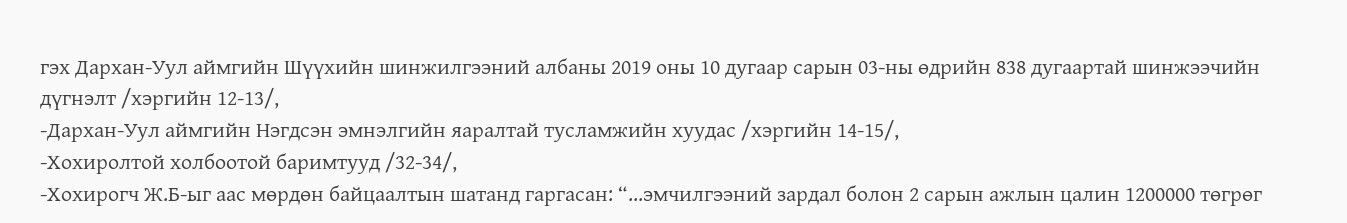гэх Дархан-Уул аймгийн Шүүхийн шинжилгээний албаны 2019 оны 10 дугаар сарын 03-ны өдрийн 838 дугаартай шинжээчийн дүгнэлт /хэргийн 12-13/,
-Дархан-Уул аймгийн Нэгдсэн эмнэлгийн яаралтай тусламжийн хуудас /хэргийн 14-15/,
-Хохиролтой холбоотой баримтууд /32-34/,
-Хохирогч Ж.Б-ыг аас мөрдөн байцаалтын шатанд гаргасан: “...эмчилгээний зардал болон 2 сарын ажлын цалин 1200000 төгрөг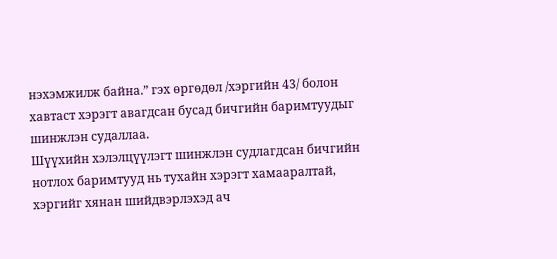нэхэмжилж байна.” гэх өргөдөл /хэргийн 43/ болон хавтаст хэрэгт авагдсан бусад бичгийн баримтуудыг шинжлэн судаллаа.
Шүүхийн хэлэлцүүлэгт шинжлэн судлагдсан бичгийн нотлох баримтууд нь тухайн хэрэгт хамааралтай, хэргийг хянан шийдвэрлэхэд ач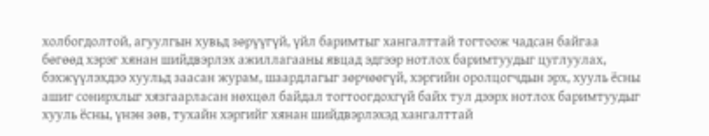холбогдолтой, агуулгын хувьд зөрүүгүй, үйл баримтыг хангалттай тогтоож чадсан байгаа бөгөөд хэрэг хянан шийдвэрлэх ажиллагааны явцад эдгээр нотлох баримтуудыг цуглуулах, бэхжүүлэхдээ хуульд заасан журам, шаардлагыг зөрчөөгүй, хэргийн оролцогчдын эрх, хууль ёсны ашиг сонирхлыг хязгаарласан нөхцөл байдал тогтоогдохгүй байх тул дээрх нотлох баримтуудыг хууль ёсны, үнэн зөв, тухайн хэргийг хянан шийдвэрлэхэд хангалттай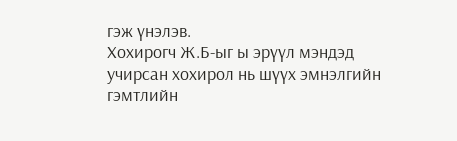гэж үнэлэв.
Хохирогч Ж.Б-ыг ы эрүүл мэндэд учирсан хохирол нь шүүх эмнэлгийн гэмтлийн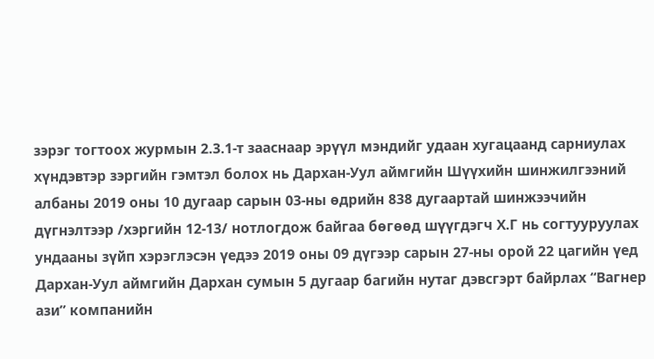зэрэг тогтоох журмын 2.3.1-т зааснаар эрүүл мэндийг удаан хугацаанд сарниулах хүндэвтэр зэргийн гэмтэл болох нь Дархан-Уул аймгийн Шүүхийн шинжилгээний албаны 2019 оны 10 дугаар сарын 03-ны өдрийн 838 дугаартай шинжээчийн дүгнэлтээр /хэргийн 12-13/ нотлогдож байгаа бөгөөд шүүгдэгч Х.Г нь согтууруулах ундааны зүйп хэрэглэсэн үедээ 2019 оны 09 дүгээр сарын 27-ны орой 22 цагийн үед Дархан-Уул аймгийн Дархан сумын 5 дугаар багийн нутаг дэвсгэрт байрлах “Вагнер ази” компанийн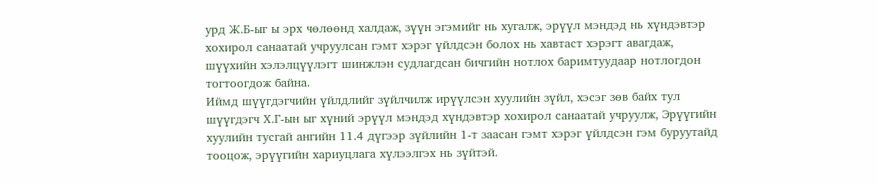урд Ж.Б-ыг ы эрх чөлөөнд халдаж, зүүн эгэмийг нь хугалж, эрүүл мэндэд нь хүндэвтэр хохирол санаатай учруулсан гэмт хэрэг үйлдсэн болох нь хавтаст хэрэгт авагдаж, шүүхийн хэлэлцүүлэгт шинжлэн судлагдсан бичгийн нотлох баримтуудаар нотлогдон тогтоогдож байна.
Иймд шүүгдэгчийн үйлдлийг зүйлчилж ирүүлсэн хуулийн зүйл, хэсэг зөв байх тул шүүгдэгч Х.Г-ын ыг хүний эрүүл мэндэд хүндэвтэр хохирол санаатай учруулж, Эрүүгийн хуулийн тусгай ангийн 11.4 дүгээр зүйлийн 1-т заасан гэмт хэрэг үйлдсэн гэм буруутайд тооцож, эрүүгийн хариуцлага хүлээлгэх нь зүйтэй.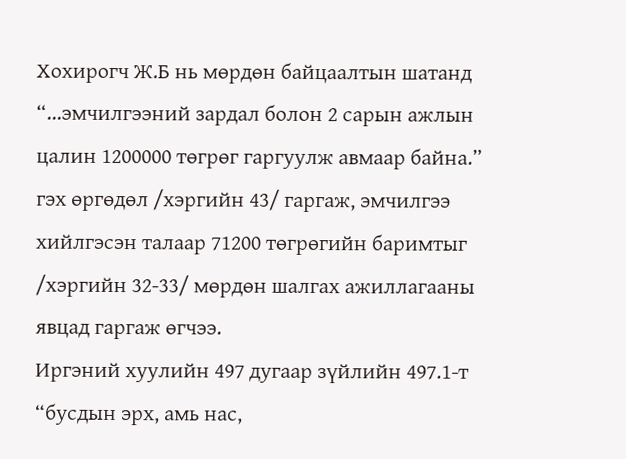Хохирогч Ж.Б нь мөрдөн байцаалтын шатанд “...эмчилгээний зардал болон 2 сарын ажлын цалин 1200000 төгрөг гаргуулж авмаар байна.” гэх өргөдөл /хэргийн 43/ гаргаж, эмчилгээ хийлгэсэн талаар 71200 төгрөгийн баримтыг /хэргийн 32-33/ мөрдөн шалгах ажиллагааны явцад гаргаж өгчээ.
Иргэний хуулийн 497 дугаар зүйлийн 497.1-т “бусдын эрх, амь нас,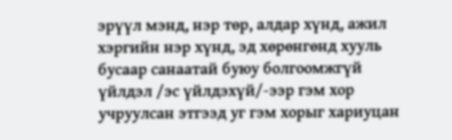эрүүл мэнд, нэр төр, алдар хүнд, ажил хэргийн нэр хүнд, эд хөрөнгөнд хууль бусаар санаатай буюу болгоомжгүй үйлдэл /эс үйлдэхүй/-ээр гэм хор учруулсан этгээд уг гэм хорыг хариуцан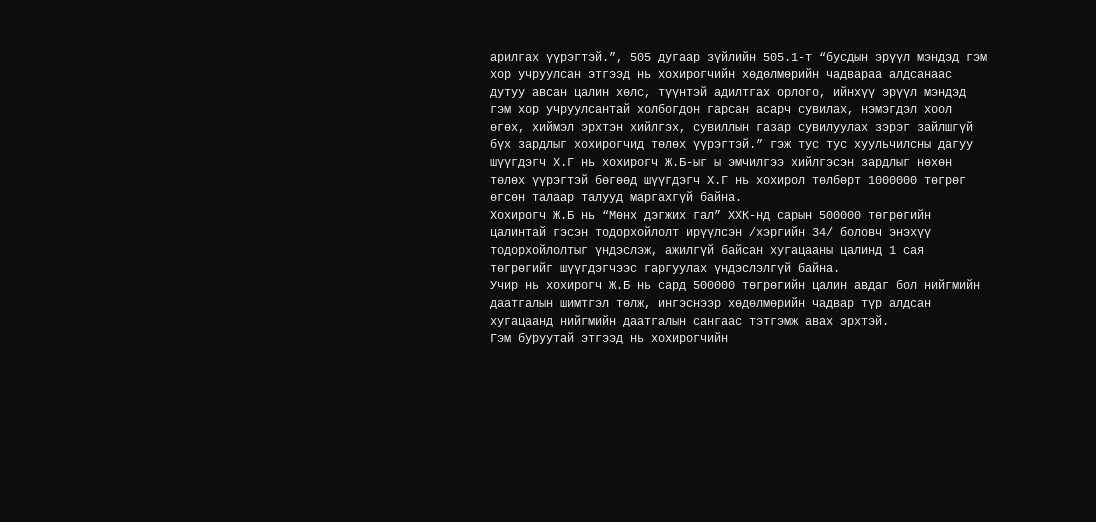арилгах үүрэгтэй.”, 505 дугаар зүйлийн 505.1-т “бусдын эрүүл мэндэд гэм хор учруулсан этгээд нь хохирогчийн хөдөлмөрийн чадвараа алдсанаас дутуу авсан цалин хөлс, түүнтэй адилтгах орлого, ийнхүү эрүүл мэндэд гэм хор учруулсантай холбогдон гарсан асарч сувилах, нэмэгдэл хоол өгөх, хиймэл эрхтэн хийлгэх, сувиллын газар сувилуулах зэрэг зайлшгүй бүх зардлыг хохирогчид төлөх үүрэгтэй.” гэж тус тус хуульчилсны дагуу шүүгдэгч Х.Г нь хохирогч Ж.Б-ыг ы эмчилгээ хийлгэсэн зардлыг нөхөн төлөх үүрэгтэй бөгөөд шүүгдэгч Х.Г нь хохирол төлбөрт 1000000 төгрөг өгсөн талаар талууд маргахгүй байна.
Хохирогч Ж.Б нь “Мөнх дэгжих гал” ХХК-нд сарын 500000 төгрөгийн цалинтай гэсэн тодорхойлолт ирүүлсэн /хэргийн 34/ боловч энэхүү тодорхойлолтыг үндэслэж, ажилгүй байсан хугацааны цалинд 1 сая төгрөгийг шүүгдэгчээс гаргуулах үндэслэлгүй байна.
Учир нь хохирогч Ж.Б нь сард 500000 төгрөгийн цалин авдаг бол нийгмийн даатгалын шимтгэл төлж, ингэснээр хөдөлмөрийн чадвар түр алдсан хугацаанд нийгмийн даатгалын сангаас тэтгэмж авах эрхтэй.
Гэм буруутай этгээд нь хохирогчийн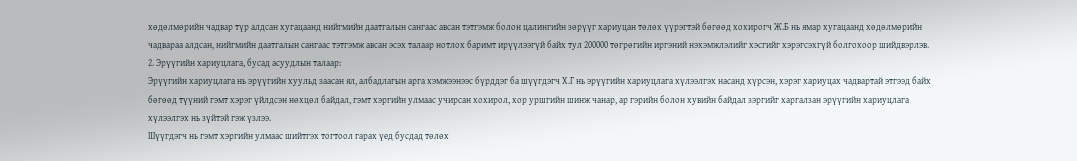хөдөлмөрийн чадвар түр алдсан хугацаанд нийгмийн даатгалын сангаас авсан тэтгэмж болон цалингийн зөрүүг хариуцан төлөх үүрэгтэй бөгөөд хохирогч Ж.Б нь ямар хугацаанд хөдөлмөрийн чадвараа алдсан, нийгмийн даатгалын сангаас тэтгэмж авсан эсэх талаар нотлох баримт ирүүлээгүй байх тул 200000 төгрөгийн иргэний нэхэмжлэлийг хэсгийг хэрэгсэхгүй болгохоор шийдвэрлэв.
2. Эрүүгийн хариуцлага, бусад асуудлын талаар:
Эрүүгийн хариуцлага нь эрүүгийн хуульд заасан ял, албадлагын арга хэмжээнээс бүрддэг ба шүүгдэгч Х.Г нь эрүүгийн хариуцлага хүлээлгэх насанд хүрсэн, хэрэг хариуцах чадвартай этгээд байх бөгөөд түүний гэмт хэрэг үйлдсэн нөхцөл байдал, гэмт хэргийн улмаас учирсан хохирол, хор уршгийн шинж чанар, ар гэрийн болон хувийн байдал зэргийг харгалзан эрүүгийн хариуцлага хүлээлгэх нь зүйтэй гэж үзлээ.
Шүүгдэгч нь гэмт хэргийн улмаас шийтгэх тогтоол гарах үед бусдад төлөх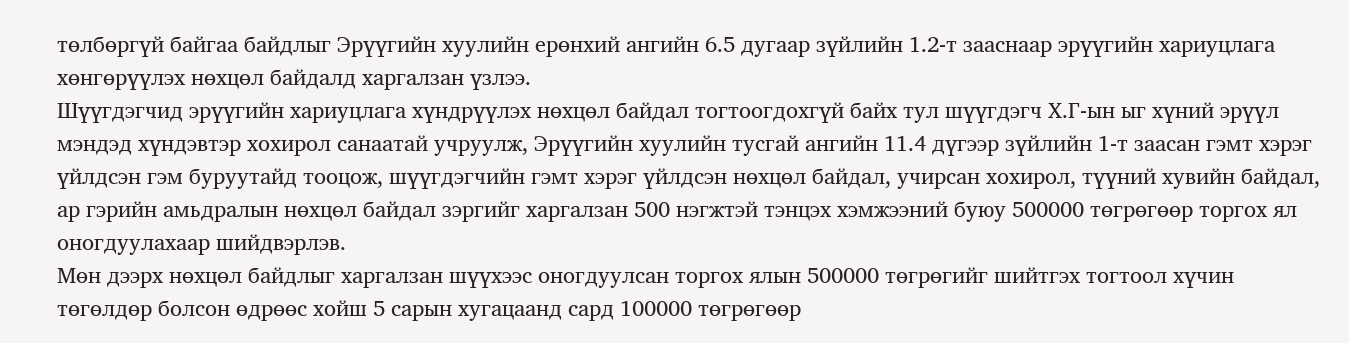төлбөргүй байгаа байдлыг Эрүүгийн хуулийн ерөнхий ангийн 6.5 дугаар зүйлийн 1.2-т зааснаар эрүүгийн хариуцлага хөнгөрүүлэх нөхцөл байдалд харгалзан үзлээ.
Шүүгдэгчид эрүүгийн хариуцлага хүндрүүлэх нөхцөл байдал тогтоогдохгүй байх тул шүүгдэгч Х.Г-ын ыг хүний эрүүл мэндэд хүндэвтэр хохирол санаатай учруулж, Эрүүгийн хуулийн тусгай ангийн 11.4 дүгээр зүйлийн 1-т заасан гэмт хэрэг үйлдсэн гэм буруутайд тооцож, шүүгдэгчийн гэмт хэрэг үйлдсэн нөхцөл байдал, учирсан хохирол, түүний хувийн байдал, ар гэрийн амьдралын нөхцөл байдал зэргийг харгалзан 500 нэгжтэй тэнцэх хэмжээний буюу 500000 төгрөгөөр торгох ял оногдуулахаар шийдвэрлэв.
Мөн дээрх нөхцөл байдлыг харгалзан шүүхээс оногдуулсан торгох ялын 500000 төгрөгийг шийтгэх тогтоол хүчин төгөлдөр болсон өдрөөс хойш 5 сарын хугацаанд сард 100000 төгрөгөөр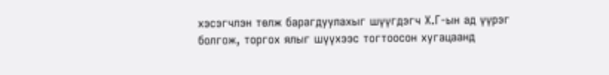хэсэгчлэн төлж барагдуулахыг шүүгдэгч Х.Г-ын ад үүрэг болгож, торгох ялыг шүүхээс тогтоосон хугацаанд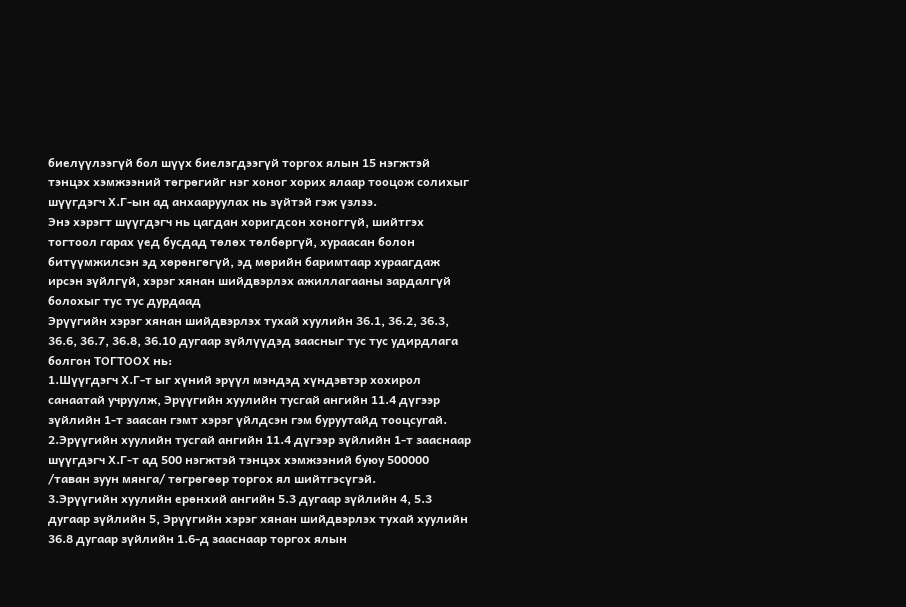биелүүлээгүй бол шүүх биелэгдээгүй торгох ялын 15 нэгжтэй тэнцэх хэмжээний төгрөгийг нэг хоног хорих ялаар тооцож солихыг шүүгдэгч Х.Г-ын ад анхааруулах нь зүйтэй гэж үзлээ.
Энэ хэрэгт шүүгдэгч нь цагдан хоригдсон хоноггүй, шийтгэх тогтоол гарах үед бусдад төлөх төлбөргүй, хураасан болон битүүмжилсэн эд хөрөнгөгүй, эд мөрийн баримтаар хураагдаж ирсэн зүйлгүй, хэрэг хянан шийдвэрлэх ажиллагааны зардалгүй болохыг тус тус дурдаад
Эрүүгийн хэрэг хянан шийдвэрлэх тухай хуулийн 36.1, 36.2, 36.3, 36.6, 36.7, 36.8, 36.10 дугаар зүйлүүдэд заасныг тус тус удирдлага болгон ТОГТООХ нь:
1.Шүүгдэгч Х.Г-т ыг хүний эрүүл мэндэд хүндэвтэр хохирол санаатай учруулж, Эрүүгийн хуулийн тусгай ангийн 11.4 дүгээр зүйлийн 1-т заасан гэмт хэрэг үйлдсэн гэм буруутайд тооцсугай.
2.Эрүүгийн хуулийн тусгай ангийн 11.4 дүгээр зүйлийн 1-т зааснаар шүүгдэгч Х.Г-т ад 500 нэгжтэй тэнцэх хэмжээний буюу 500000 /таван зуун мянга/ төгрөгөөр торгох ял шийтгэсүгэй.
3.Эрүүгийн хуулийн ерөнхий ангийн 5.3 дугаар зүйлийн 4, 5.3 дугаар зүйлийн 5, Эрүүгийн хэрэг хянан шийдвэрлэх тухай хуулийн 36.8 дугаар зүйлийн 1.6-д зааснаар торгох ялын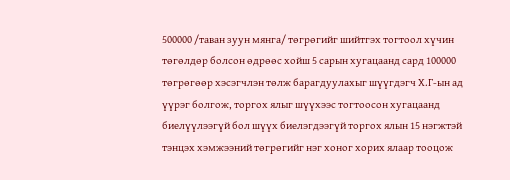500000 /таван зуун мянга/ төгрөгийг шийтгэх тогтоол хүчин төгөлдөр болсон өдрөөс хойш 5 сарын хугацаанд сард 100000 төгрөгөөр хэсэгчлэн төлж барагдуулахыг шүүгдэгч Х.Г-ын ад үүрэг болгож, торгох ялыг шүүхээс тогтоосон хугацаанд биелүүлээгүй бол шүүх биелэгдээгүй торгох ялын 15 нэгжтэй тэнцэх хэмжээний төгрөгийг нэг хоног хорих ялаар тооцож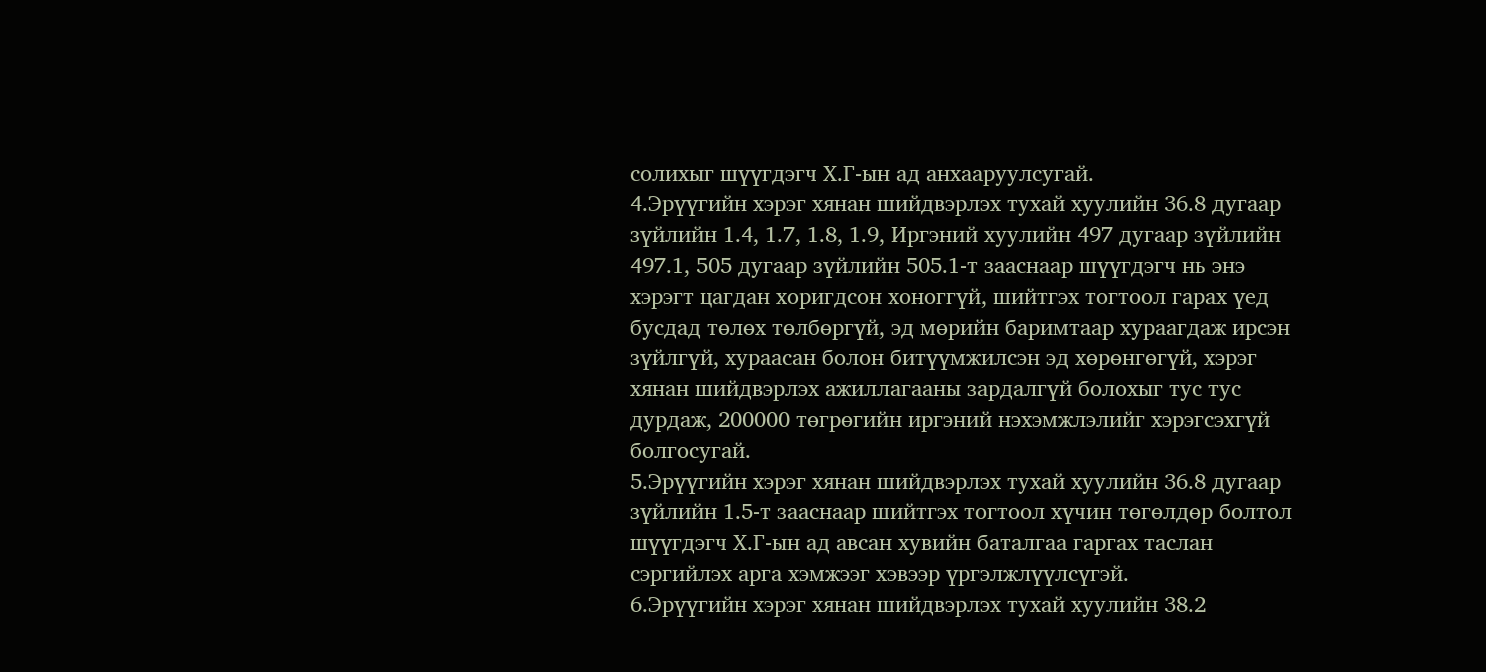солихыг шүүгдэгч Х.Г-ын ад анхааруулсугай.
4.Эрүүгийн хэрэг хянан шийдвэрлэх тухай хуулийн 36.8 дугаар зүйлийн 1.4, 1.7, 1.8, 1.9, Иргэний хуулийн 497 дугаар зүйлийн 497.1, 505 дугаар зүйлийн 505.1-т зааснаар шүүгдэгч нь энэ хэрэгт цагдан хоригдсон хоноггүй, шийтгэх тогтоол гарах үед бусдад төлөх төлбөргүй, эд мөрийн баримтаар хураагдаж ирсэн зүйлгүй, хураасан болон битүүмжилсэн эд хөрөнгөгүй, хэрэг хянан шийдвэрлэх ажиллагааны зардалгүй болохыг тус тус дурдаж, 200000 төгрөгийн иргэний нэхэмжлэлийг хэрэгсэхгүй болгосугай.
5.Эрүүгийн хэрэг хянан шийдвэрлэх тухай хуулийн 36.8 дугаар зүйлийн 1.5-т зааснаар шийтгэх тогтоол хүчин төгөлдөр болтол шүүгдэгч Х.Г-ын ад авсан хувийн баталгаа гаргах таслан сэргийлэх арга хэмжээг хэвээр үргэлжлүүлсүгэй.
6.Эрүүгийн хэрэг хянан шийдвэрлэх тухай хуулийн 38.2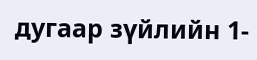дугаар зүйлийн 1-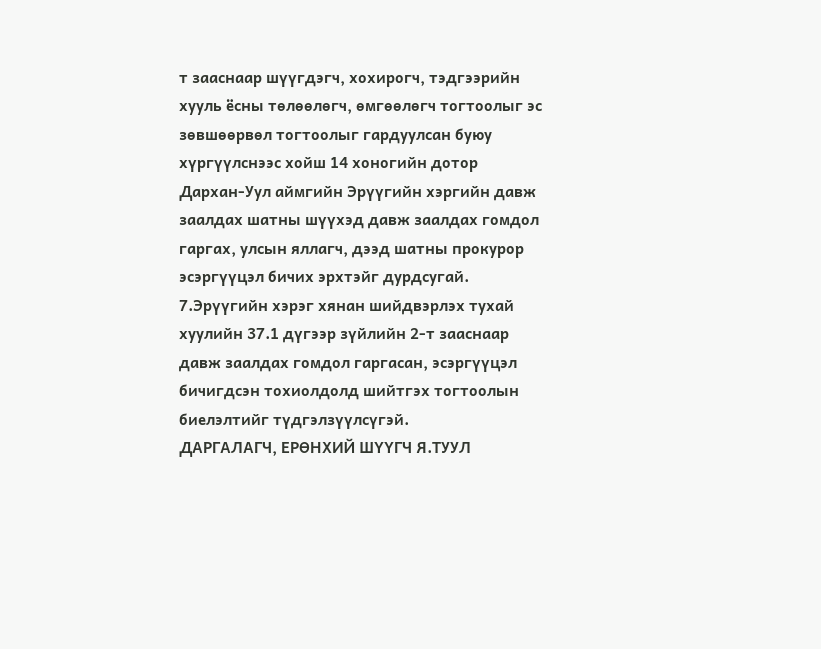т зааснаар шүүгдэгч, хохирогч, тэдгээрийн хууль ёсны төлөөлөгч, өмгөөлөгч тогтоолыг эс зөвшөөрвөл тогтоолыг гардуулсан буюу хүргүүлснээс хойш 14 хоногийн дотор Дархан-Уул аймгийн Эрүүгийн хэргийн давж заалдах шатны шүүхэд давж заалдах гомдол гаргах, улсын яллагч, дээд шатны прокурор эсэргүүцэл бичих эрхтэйг дурдсугай.
7.Эрүүгийн хэрэг хянан шийдвэрлэх тухай хуулийн 37.1 дүгээр зүйлийн 2-т зааснаар давж заалдах гомдол гаргасан, эсэргүүцэл бичигдсэн тохиолдолд шийтгэх тогтоолын биелэлтийг түдгэлзүүлсүгэй.
ДАРГАЛАГЧ, ЕРӨНХИЙ ШҮҮГЧ Я.ТУУЛ